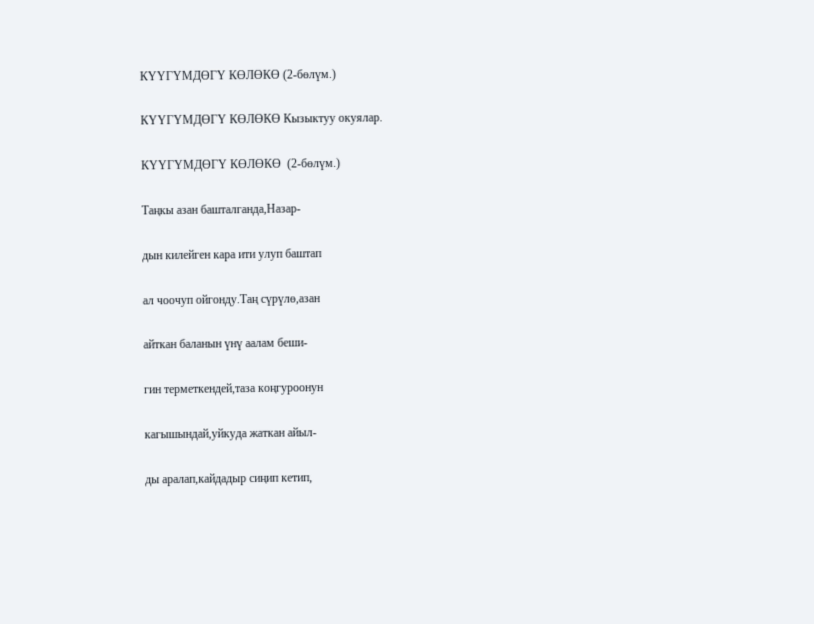КҮҮГҮМДӨГҮ КӨЛӨКӨ (2-бөлүм.)

КҮҮГҮМДӨГҮ КӨЛӨКӨ Кызыктуу окуялар.

КҮҮГҮМДӨГҮ КӨЛӨКӨ  (2-бөлүм.)

Таңкы азан башталганда,Назар-

дын килейген кара ити улуп баштап

ал чоочуп ойгонду.Таң сүрүлө,азан

айткан баланын үнү аалам беши-

гин терметкендей,таза коңгуроонун

кагышындай,уйкуда жаткан айыл-

ды аралап,кайдадыр сиңип кетип,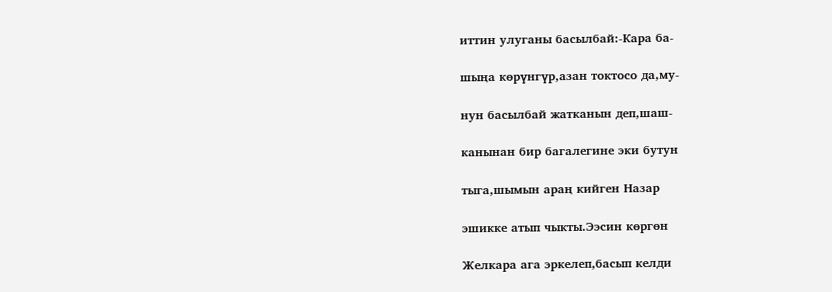иттин улуганы басылбай:-Кара ба-

шыңа көрүнгүр,азан токтосо да,му-

нун басылбай жатканын деп,шаш-

канынан бир багалегине эки бутун

тыга,шымын араң кийген Назар

эшикке атып чыкты.Ээсин көргөн

Желкара ага эркелеп,басып келди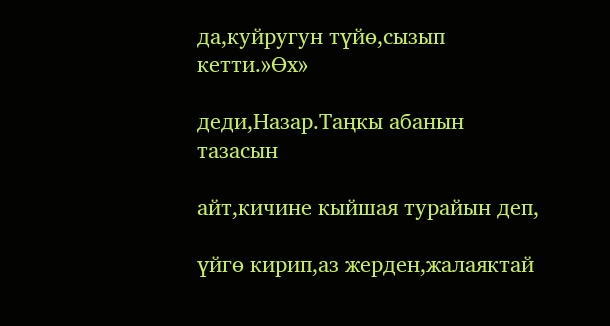да,куйругун түйө,сызып кетти.»Өх»

деди,Назар.Таңкы абанын тазасын

айт,кичине кыйшая турайын деп,

үйгө кирип,аз жерден,жалаяктай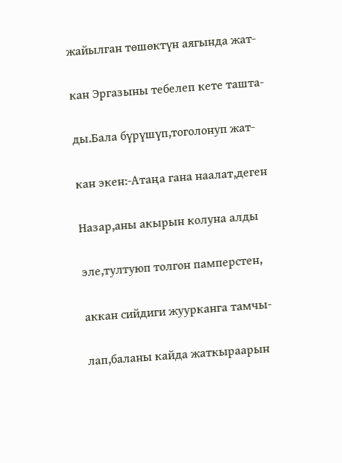жайылган төшөктүн аягында жат-

кан Эргазыны тебелеп кете ташта-

ды.Бала бүрүшүп,тоголонуп жат-

кан экен:-Атаңа гана наалат,деген

Назар,аны акырын колуна алды

эле,тултуюп толгон памперстен,

аккан сийдиги жуурканга тамчы-

лап,баланы кайда жаткыраарын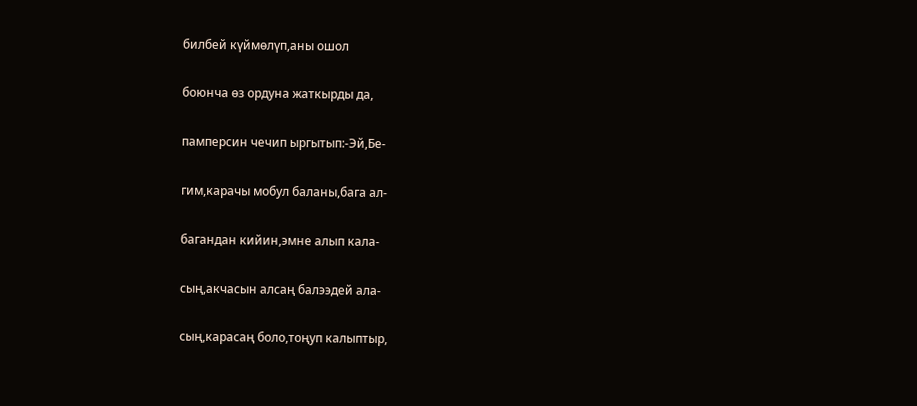билбей күймөлүп,аны ошол

боюнча өз ордуна жаткырды да,

памперсин чечип ыргытып:-Эй,Бе-

гим,карачы мобул баланы,бага ал-

багандан кийин,эмне алып кала-

сың,акчасын алсаң балээдей ала-

сың,карасаң боло,тоңуп калыптыр,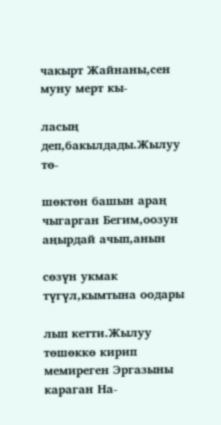чакырт Жайнаны,сен муну мерт кы-

ласың деп,бакылдады.Жылуу тө-

шөктөн башын араң чыгарган Бегим,оозун аңырдай ачып,анын

сөзүн укмак түгүл,кымтына оодары

лып кетти.Жылуу төшөккө кирип мемиреген Эргазыны караган На-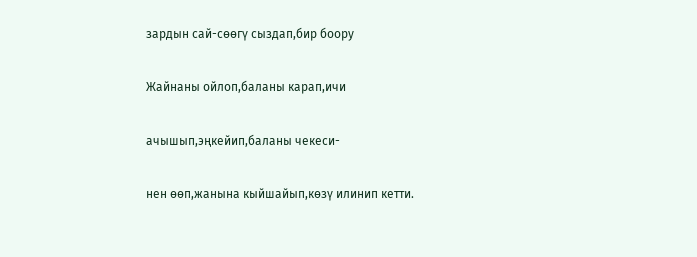зардын сай-сөөгү сыздап,бир боору

Жайнаны ойлоп,баланы карап,ичи

ачышып,эңкейип,баланы чекеси-

нен өөп,жанына кыйшайып,көзү илинип кетти.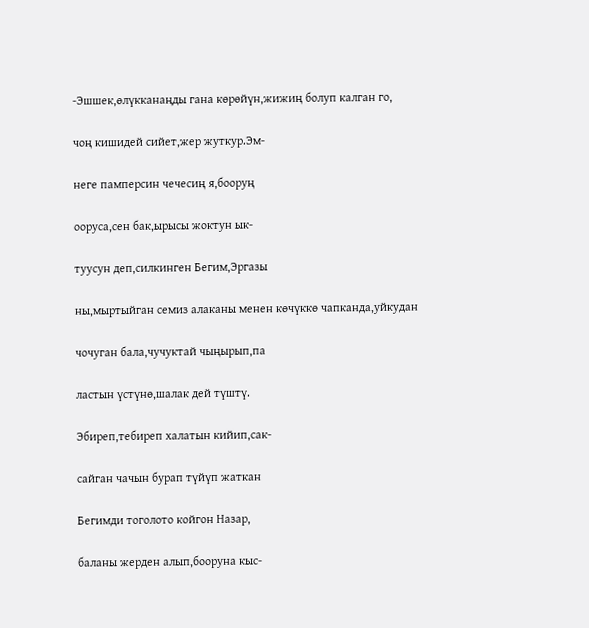-Эшшек,өлүкканаңды гана көрөйүн,жижиң болуп калган го,

чоң кишидей сийет,жер жуткур.Эм-

неге памперсин чечесиң я,бооруң

ооруса,сен бак,ырысы жоктун ык-

туусун деп,силкинген Бегим,Эргазы

ны,мыртыйган семиз алаканы менен көчүккө чапканда,уйкудан

чочуган бала,чучуктай чыңырып,па

ластын үстүнө,шалак дей түштү.

Эбиреп,тебиреп халатын кийип,сак-

сайган чачын бурап түйүп жаткан

Бегимди тоголото койгон Назар,

баланы жерден алып,бооруна кыс-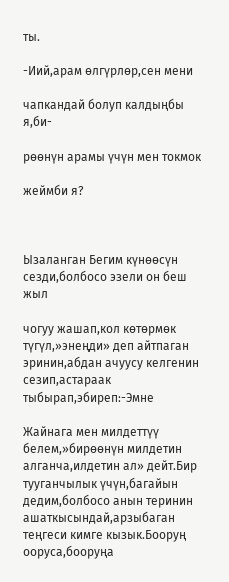ты.

-Иий,арам өлгүрлөр,сен мени

чапкандай болуп калдыңбы я,би-

рөөнүн арамы үчүн мен токмок

жеймби я?



Ызаланган Бегим күнөөсүн сезди,болбосо эзели он беш жыл

чогуу жашап,кол көтөрмөк түгүл,»энеңди» деп айтпаган эринин,абдан ачуусу келгенин сезип,астараак тыбырап,эбиреп:-Эмне

Жайнага мен милдеттүү белем,»бирөөнүн милдетин алганча,илдетин ал» дейт.Бир тууганчылык үчүн,багайын дедим,болбосо анын теринин ашаткысындай,арзыбаган теңгеси кимге кызык.Бооруң ооруса,бооруңа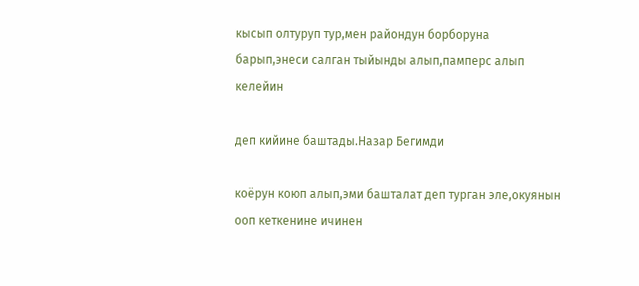кысып олтуруп тур,мен райондун борборуна барып,энеси салган тыйынды алып,памперс алып келейин

деп кийине баштады.Назар Бегимди

коёрун коюп алып,эми башталат деп турган эле,окуянын ооп кеткенине ичинен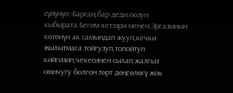сүйүнүп:-Барсаң,бар деди,оозун кыбырата.Бегим кетээри менен,Эргазынын көтөнүн ак самындап жууп,кечки жылытмага тойгузуп,топойтуп кийгизип,чекесинен сылап,жалгыз оюнчугу болгон төрт дөңгөлөгү жок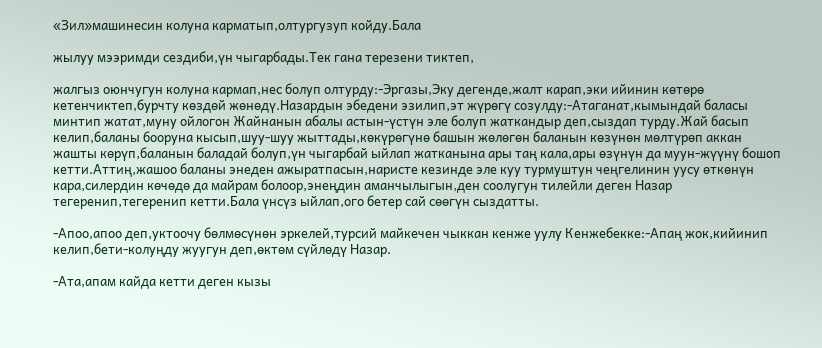«Зил»машинесин колуна карматып,олтургузуп койду.Бала

жылуу мээримди сездиби,үн чыгарбады.Тек гана терезени тиктеп,

жалгыз оюнчугун колуна кармап,нес болуп олтурду:-Эргазы,Эку дегенде,жалт карап,эки ийинин көтөрө кетенчиктеп,бурчту көздөй жөнөдү.Назардын эбедени эзилип,эт жүрөгү созулду:-Атаганат,кымындай баласы минтип жатат,муну ойлогон Жайнанын абалы астын-үстүн эле болуп жаткандыр деп,сыздап турду.Жай басып келип,баланы бооруна кысып,шуу-шуу жыттады,көкүрөгүнө башын жөлөгөн баланын көзүнөн мөлтүрөп аккан жашты көрүп,баланын баладай болуп,үн чыгарбай ыйлап жатканына ары таң кала,ары өзүнүн да муун-жүүнү бошоп кетти.Аттиң,жашоо баланы энеден ажыратпасын,наристе кезинде эле куу турмуштун чеңгелинин уусу өткөнүн кара,силердин көчөдө да майрам болоор,энеңдин аманчылыгын,ден соолугун тилейли деген Назар тегеренип,тегеренип кетти.Бала үнсүз ыйлап,ого бетер сай сөөгүн сыздатты.

-Апоо,апоо деп,уктоочу бөлмөсүнөн эркелей,турсий майкечен чыккан кенже уулу Кенжебекке:-Апаң жок,кийинип келип,бети-колуңду жуугун деп,өктөм сүйлөдү Назар.

-Ата,апам кайда кетти деген кызы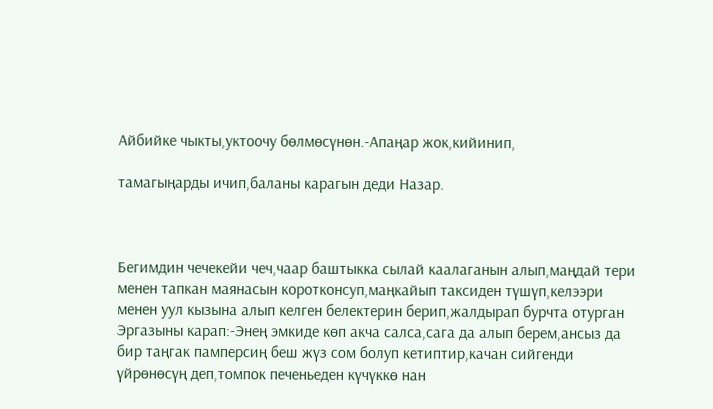Айбийке чыкты,уктоочу бөлмөсүнөн.-Апаңар жок,кийинип,

тамагыңарды ичип,баланы карагын деди Назар.



Бегимдин чечекейи чеч,чаар баштыкка сылай каалаганын алып,маңдай тери менен тапкан маянасын коротконсуп,маңкайып таксиден түшүп,келээри менен уул кызына алып келген белектерин берип,жалдырап бурчта отурган Эргазыны карап:-Энең эмкиде көп акча салса,сага да алып берем,ансыз да бир таңгак памперсиң беш жүз сом болуп кетиптир,качан сийгенди үйрөнөсүң деп,томпок печеньеден күчүккө нан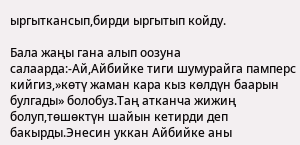ыргыткансып,бирди ыргытып койду.

Бала жаңы гана алып оозуна салаарда:-Ай,Айбийке тиги шумурайга памперс кийгиз,»көтү жаман кара кыз көлдүн баарын булгады» болобуз.Таң атканча жижиң болуп,төшөктүн шайын кетирди деп бакырды.Энесин уккан Айбийке аны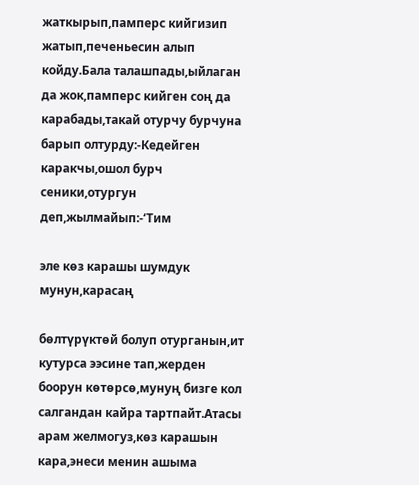жаткырып,памперс кийгизип жатып,печеньесин алып койду.Бала талашпады,ыйлаган да жок,памперс кийген соң да карабады,такай отурчу бурчуна барып олтурду:-Кедейген каракчы,ошол бурч сеники,отургун деп,жылмайып:-‘Тим

эле көз карашы шумдук мунун,карасаң

бөлтүрүктөй болуп отурганын,ит кутурса ээсине тап,жерден боорун көтөрсө,мунуң бизге кол салгандан кайра тартпайт.Атасы арам желмогуз,көз карашын кара,энеси менин ашыма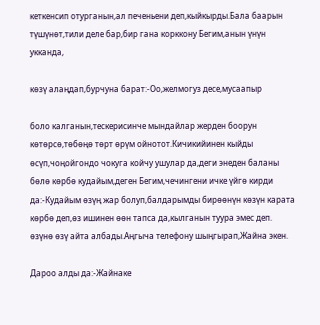кеткенсип отурганын,ал печеньени деп,кыйкырды.Бала баарын түшүнөт,тили деле бар,бир гана корккону Бегим,анын үнүн укканда,

көзү алаңдап,бурчуна барат:-Оо,желмогуз десе,мусаапыр

боло калганын,тескерисинче мындайлар жерден боорун көтөрсө,төбөңө төрт өрүм ойнотот.Кичикийинен кыйды өсүп,чоңойгондо чокуга койчу ушулар да,деги энеден баланы бөлө көрбө кудайым,деген Бегим,чечингени ичке үйгө кирди да:-Кудайым өзүң жар болуп,балдарымды бирөөнүн көзүн карата көрбө деп,өз ишинен өөн тапса да,кылганын туура эмес деп. өзүнө өзү айта албады.Аңгыча телефону шыңгырап,Жайна экен.

Дароо алды да:-Жайнаке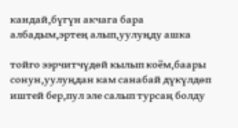кандай,бүгүн акчага бара албадым,эртең алып,уулуңду ашка

тойго ээрчитчүдөй кылып коём,баары сонун,уулуңдан кам санабай дүкүлдөп иштей бер,пул эле салып турсаң болду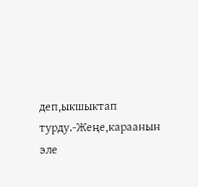деп,ыкшыктап турду.-Жеңе,караанын эле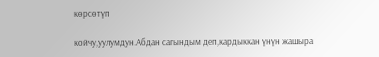көрсөтүп

койчу,уулумдун.Абдан сагындым деп,кардыккан үнүн жашыра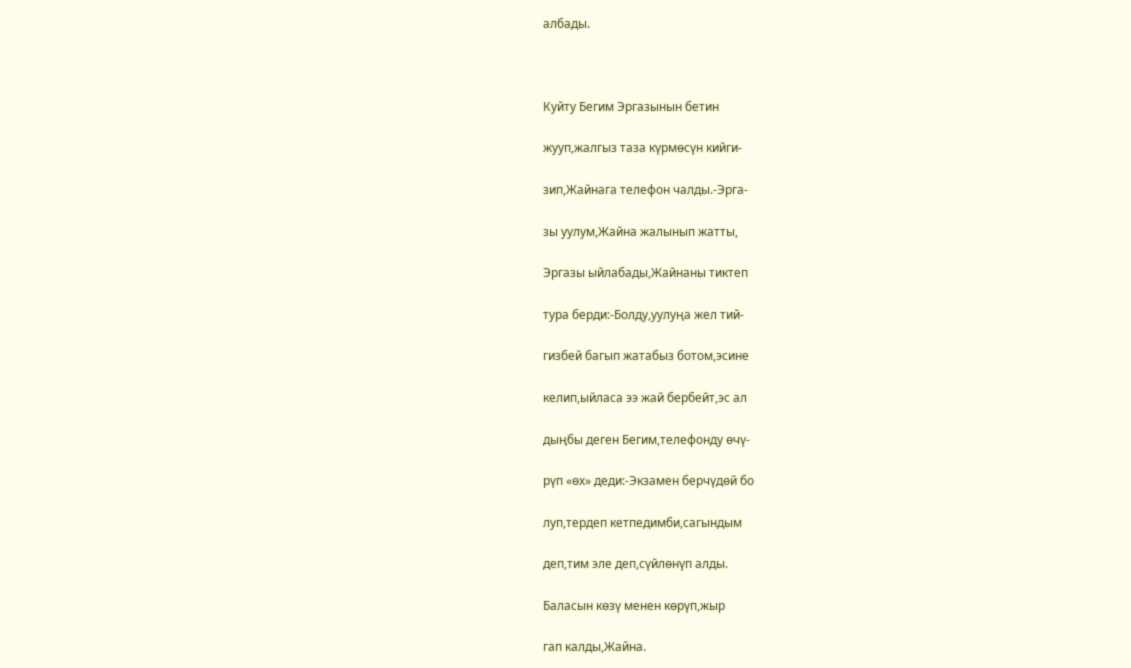албады.



Куйту Бегим Эргазынын бетин

жууп,жалгыз таза күрмөсүн кийги-

зип,Жайнага телефон чалды.-Эрга-

зы уулум,Жайна жалынып жатты,

Эргазы ыйлабады,Жайнаны тиктеп

тура берди:-Болду,уулуңа жел тий-

гизбей багып жатабыз ботом,эсине

келип,ыйласа ээ жай бербейт,эс ал

дыңбы деген Бегим,телефонду өчү-

рүп «өх» деди:-Экзамен берчүдөй бо

луп,тердеп кетпедимби,сагындым

деп,тим эле деп,сүйлөнүп алды.

Баласын көзү менен көрүп,жыр

гап калды,Жайна.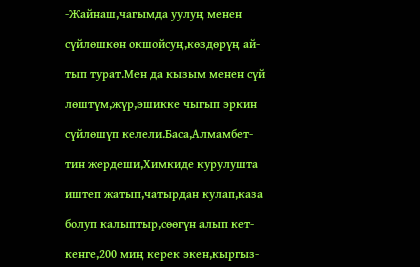-Жайнаш,чагымда уулуң менен

сүйлөшкөн окшойсуң,көздөрүң ай-

тып турат.Мен да кызым менен сүй

лөштүм,жүр,эшикке чыгып эркин

сүйлөшүп келели.Баса,Алмамбет-

тин жердеши,Химкиде курулушта

иштеп жатып,чатырдан кулап,каза

болуп калыптыр,сөөгүн алып кет-

кенге,200 миң керек экен,кыргыз-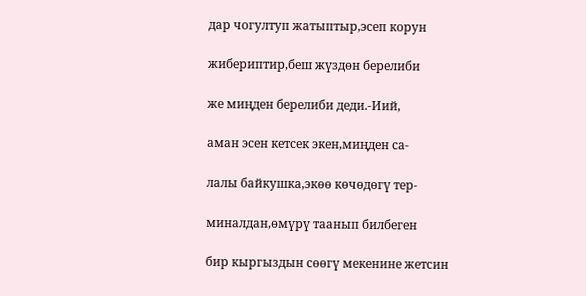дар чогултуп жатыптыр,эсеп корун

жибериптир,беш жүздөн берелиби

же миңден берелиби деди.-Иий,

аман эсен кетсек экен,миңден са-

лалы байкушка,экөө көчөдөгү тер-

миналдан,өмүрү таанып билбеген

бир кыргыздын сөөгү мекенине жетсин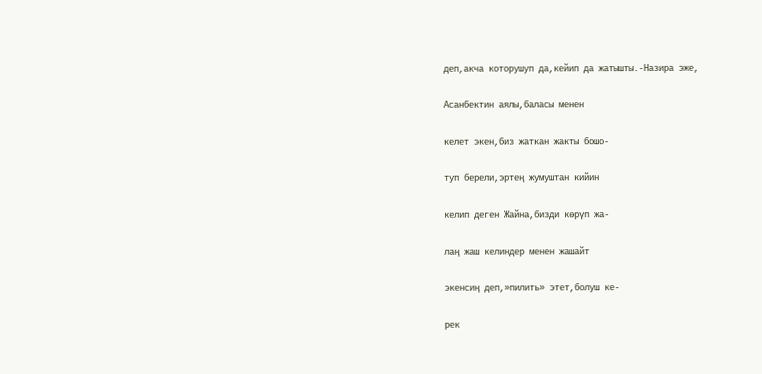деп,акча которушуп да,кейип да жатышты.-Назира эже,

Асанбектин аялы,баласы менен

келет экен,биз жаткан жакты бошо-

туп берели,эртең жумуштан кийин

келип деген Жайна,бизди көрүп жа-

лаң жаш келиндер менен жашайт

экенсиң деп,»пилить» этет,болуш ке-

рек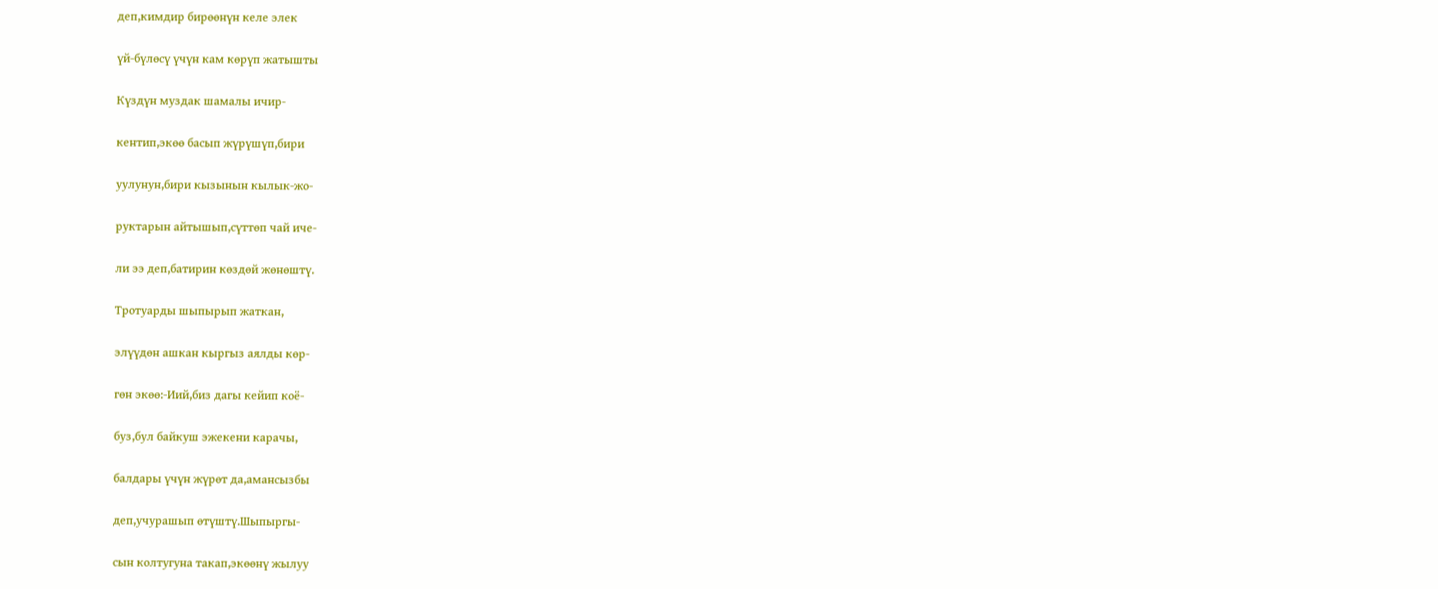деп,кимдир бирөөнүн келе элек

үй-бүлөсү үчүн кам көрүп жатышты

Күздүн муздак шамалы ичир-

кентип,экөө басып жүрүшүп,бири

уулунун,бири кызынын кылык-жо-

руктарын айтышып,сүттөп чай иче-

ли ээ деп,батирин көздөй жөнөштү.

Тротуарды шыпырып жаткан,

элүүдөн ашкан кыргыз аялды көр-

гөн экөө:-Иий,биз дагы кейип коё-

буз,бул байкуш эжекени карачы,

балдары үчүн жүрөт да,амансызбы

деп,учурашып өтүштү.Шыпыргы-

сын колтугуна такап,экөөнү жылуу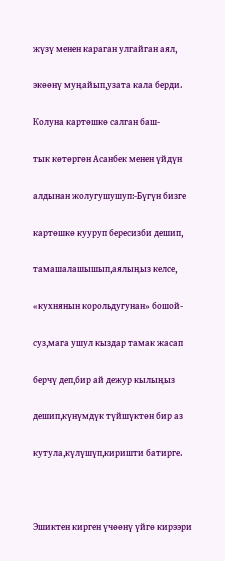жүзү менен караган улгайган аял,

экөөнү муңайып,узата кала берди.

Колуна картөшкө салган баш-

тык көтөргөн Асанбек менен үйдүн

алдынан жолугушушуп:-Бүгүн бизге

картөшкө кууруп бересизби дешип,

тамашалашышып,аялыңыз келсе,

«кухнянын корольдугунан» бошой-

суз,мага ушул кыздар тамак жасап

берчү деп,бир ай дежур кылыңыз

дешип,күнүмдүк түйшүктөн бир аз

кутула,күлүшүп,киришти батирге.



Эшиктен кирген үчөөнү үйгө кирээри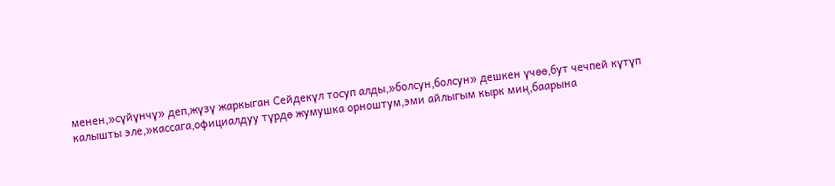менен,»сүйүнчү» деп,жүзү жаркыган Сейдекүл тосуп алды,»болсун,болсун» дешкен үчөө,бут чечпей күтүп калышты эле,»кассага,официалдуу түрдө жумушка орноштум,эми айлыгым кырк миң,баарына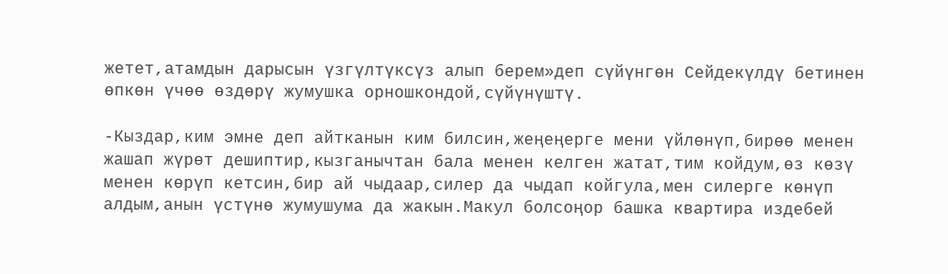жетет,атамдын дарысын үзгүлтүксүз алып берем»деп сүйүнгөн Сейдекүлдү бетинен өпкөн үчөө өздөрү жумушка орношкондой,сүйүнүштү.

-Кыздар,ким эмне деп айтканын ким билсин,жеңеңерге мени үйлөнүп,бирөө менен жашап жүрөт дешиптир,кызганычтан бала менен келген жатат,тим койдум,өз көзү менен көрүп кетсин,бир ай чыдаар,силер да чыдап койгула,мен силерге көнүп алдым,анын үстүнө жумушума да жакын.Макул болсоңор башка квартира издебей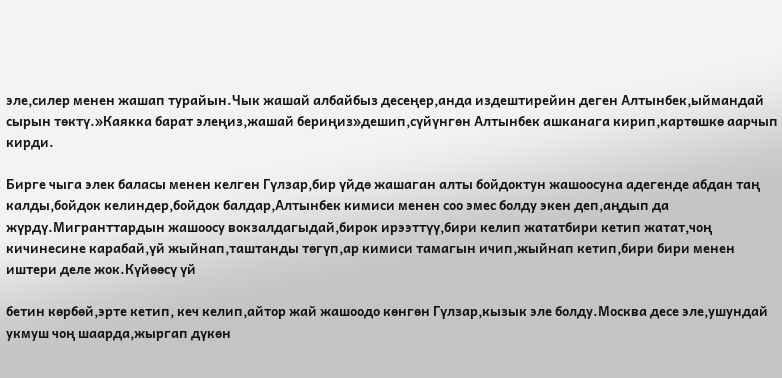эле,силер менен жашап турайын.Чык жашай албайбыз десеңер,анда издештирейин деген Алтынбек,ыймандай сырын төктү.»Каякка барат элеңиз,жашай бериңиз»дешип,сүйүнгөн Алтынбек ашканага кирип,картөшкө аарчып кирди.

Бирге чыга элек баласы менен келген Гүлзар,бир үйдө жашаган алты бойдоктун жашоосуна адегенде абдан таң калды,бойдок келиндер,бойдок балдар,Алтынбек кимиси менен соо эмес болду экен деп,аңдып да жүрдү.Мигранттардын жашоосу вокзалдагыдай,бирок ирээттүү,бири келип жататбири кетип жатат,чоң кичинесине карабай,үй жыйнап,таштанды төгүп,ар кимиси тамагын ичип,жыйнап кетип,бири бири менен иштери деле жок.Күйөөсү үй

бетин көрбөй,эрте кетип, кеч келип,айтор жай жашоодо көнгөн Гүлзар,кызык эле болду.Москва десе эле,ушундай укмуш чоң шаарда,жыргап дүкөн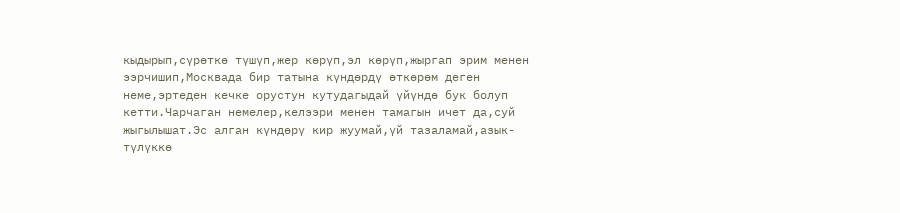кыдырып,сүрөткө түшүп,жер көрүп,эл көрүп,жыргап эрим менен ээрчишип,Москвада бир татына күндөрдү өткөрөм деген неме,эртеден кечке орустун кутудагыдай үйүндө бук болуп кетти.Чарчаган немелер,келээри менен тамагын ичет да,суй жыгылышат.Эс алган күндөрү кир жуумай,үй тазаламай,азык-түлүккө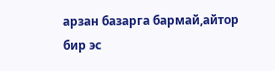арзан базарга бармай,айтор бир эс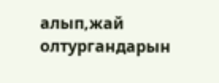алып,жай олтургандарын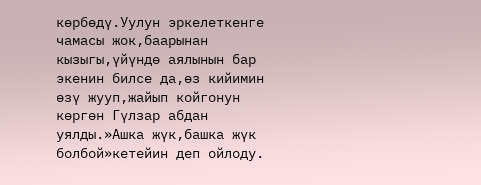көрбөдү.Уулун эркелеткенге чамасы жок,баарынан кызыгы,үйүндө аялынын бар экенин билсе да,өз кийимин өзү жууп,жайып койгонун көргөн Гүлзар абдан уялды.»Ашка жүк,башка жүк болбой»кетейин деп ойлоду.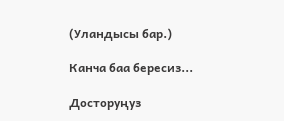(Уландысы бар.)

Канча баа бересиз...

Досторуңуз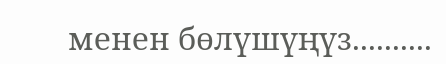менен бөлүшүңүз..........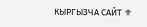КЫРГЫЗЧА САЙТ ⚜